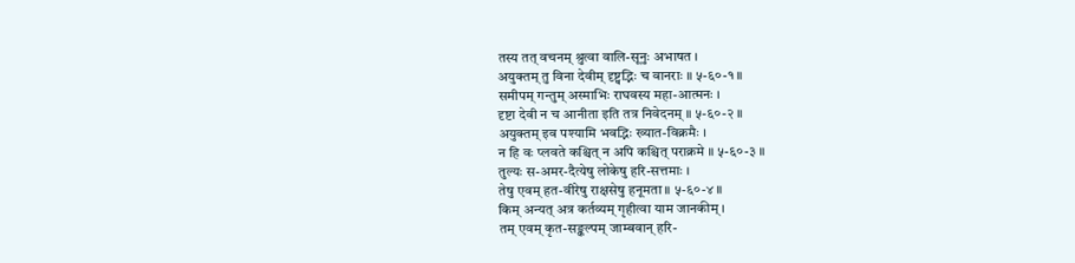तस्य तत् वचनम् श्रुत्वा वालि-सूनुः अभाषत ।
अयुक्तम् तु विना देवीम् दृष्ट्वद्भिः च वानराः ॥ ५-६०-१ ॥
समीपम् गन्तुम् अस्माभिः राघवस्य महा-आत्मनः ।
दृष्टा देवी न च आनीता इति तत्र निवेदनम् ॥ ५-६०-२ ॥
अयुक्तम् इव पश्यामि भवद्भिः ख्यात-विक्रमैः ।
न हि वः प्लवते कश्चित् न अपि कश्चित् पराक्रमे ॥ ५-६०-३ ॥
तुल्यः स-अमर-दैत्येषु लोकेषु हरि-सत्तमाः ।
तेषु एवम् हत-वीरेषु राक्षसेषु हनूमता ॥ ५-६०-४ ॥
किम् अन्यत् अत्र कर्तव्यम् गृहीत्वा याम जानकीम् ।
तम् एवम् कृत-सङ्कल्पम् जाम्बवान् हरि-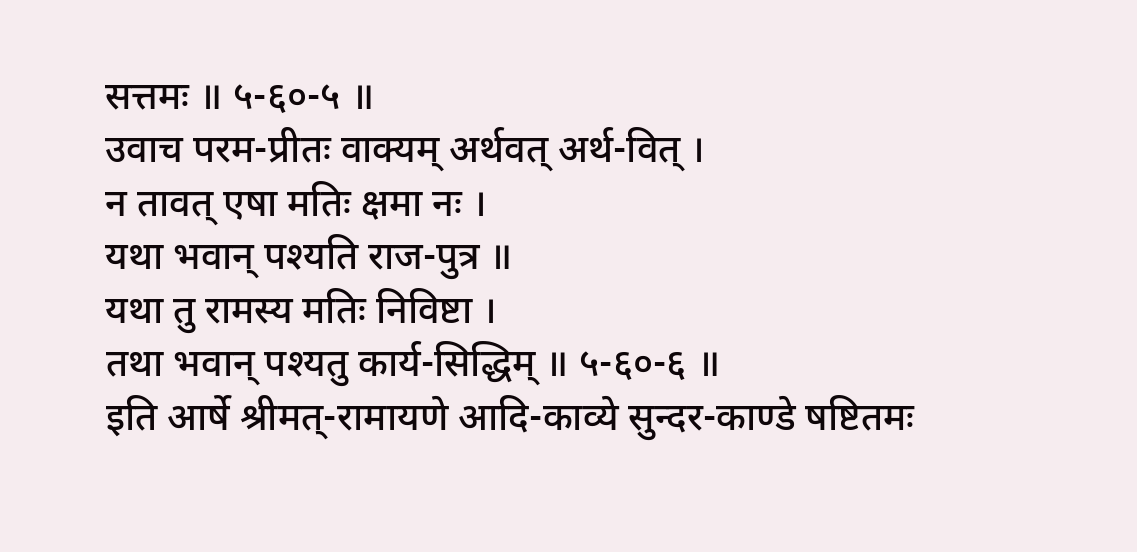सत्तमः ॥ ५-६०-५ ॥
उवाच परम-प्रीतः वाक्यम् अर्थवत् अर्थ-वित् ।
न तावत् एषा मतिः क्षमा नः ।
यथा भवान् पश्यति राज-पुत्र ॥
यथा तु रामस्य मतिः निविष्टा ।
तथा भवान् पश्यतु कार्य-सिद्धिम् ॥ ५-६०-६ ॥
इति आर्षे श्रीमत्-रामायणे आदि-काव्ये सुन्दर-काण्डे षष्टितमः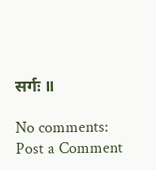सर्गः ॥

No comments:
Post a Comment